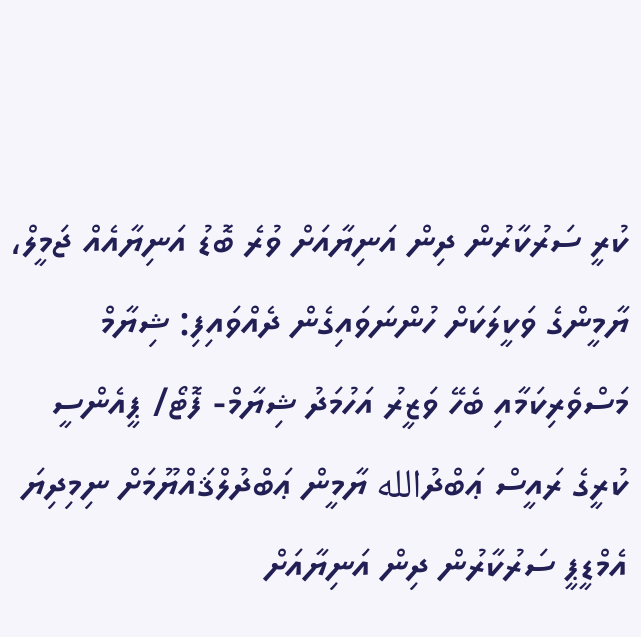ކުރީ ސަރުކާރުން ދިން އަނިޔާއަށް ވުރެ ބޮޑު އަނިޔާއެއް ޖަމީލް، ޔާމީންގެ ވަކީލަކަށް ހުންނަވައިގެން ދެއްވައިފި: ޝިޔާމް
މަސްވެރިކަމާއި ބެހޭ ވަޒީރު އަހުމަދު ޝިޔާމް- ފޮޓޯ/ ޕީއެންސީ
ކުރީގެ ރައީސް ޢަބްދުالله ޔާމީން ޢަބްދުލްޤައްޔޫމަށް ނިމިދިޔަ އެމްޑީޕީ ސަރުކާރުން ދިން އަނިޔާއަށް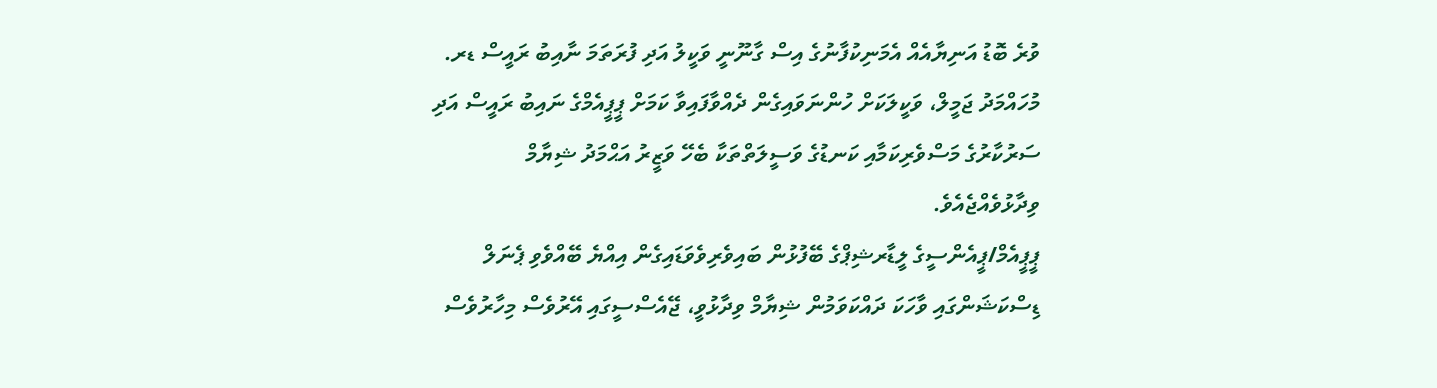ވުރެ ބޮޑު އަނިޔާއެއް އެމަނިކުފާނުގެ އިސް ގާނޫނީ ވަކީލު އަދި ފުރަތަމަ ނާއިބު ރައީސް ޑރ. މުހައްމަދު ޖަމީލް، ވަކީލަކަށް ހުންނަވައިގެން ދެއްވާފައިވާ ކަމަށް ޕީޕީއެމްގެ ނައިބު ރައީސް އަދި ސަރުކާރުގެ މަސްވެރިކަމާއި ކަނޑުގެ ވަސީލަތްތަކާ ބެހޭ ވަޒީރު އަޙްމަދު ޝިޔާމް ވިދާޅުވެއްޖެއެވެ.
ޕީޕީއެމް/ޕީއެންސީގެ ލީޑާރޝިޕްގެ ބޭފުޅުން ބައިވެރިވެވަޑައިގެން އިއްޔެ ބޭއްވެވި ޕެނަލް ޑިސްކަޝަންގައި ވާހަކަ ދައްކަވަމުން ޝިޔާމް ވިދާޅުވީ، ޖޭއެސްސީގައި އޭރުވެސް މިހާރުވެސް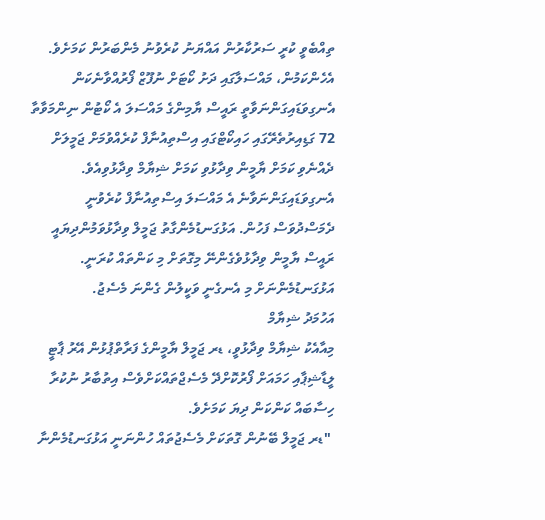ތިއްބެވީ ކުރީ ސަރުކާރުން އައްޔަނު ކުރެވުނު މެންބަރުން ކަމަށެވެ. އެހެންކަމުން، މައްސަލާގައި ދަށު ކޯޓަށް ނުފޫޒް ފޯރުއްވާނެކަން އެނގިވަޑައިގަންނަވާތީ ރައީސް ޔާމިންގެ މައްސަލަ އެ ކޯޓުން ނިންމަވާތާ 72 ގަޑިއިރުތެރޭގައި ހައިކޯޓްގައި އިސްތިއުނާފް ކުރެއްވުމަށް ޖަމީލަށް ދެއްނެވި ކަމަށް ޔާމީން ވިދާޅުވި ކަމަށް ޝިޔާމް ވިދާޅުވިއެވެ.
އެނގިވަޑައިގަންނަވާނެ އެ މައްސަލަ އިސްތިއުނާފް ކުރެވުނީ ދެމަސްދުވަސް ފަހުން. އަޅުގަނޑުމެންގާތު ޖަމީލް ވިދާޅުވަމުންދިޔައީ ރައީސް ޔާމީން ވިދާޅުވެގެންނޭ މިގޮތަށް މި ކަންތައް ކުރަނީ. އަޅުގަނޑުމެންނަށް މި އެނގެނީ ވަކީލުން ގެންނަ މެސެޖު.
އަހުމަދު ޝިޔާމް
މިއާއެކު ޝިޔާމް ވިދާޅުވީ، ޑރ ޖަމީލް ޔާމީންގެ ފަރާތްޕުޅުން އޭރު ޕާޓީ ލީޑާޝިޕާއި ހަމައަށް ފޯރުކޮށްދޭ މެސެޖްތައްކަށްވެސް އިތުބާރު ނުކުރާ ހިސާބައް ކަންކަން ދިޔަ ކަމަށެވެ.
 "ޑރ ޖަމީލް ބޭނުން ގޮތަކަށް މެސެޖުތައް ހުންނަނީ އަޅުގަނޑުމެންނާ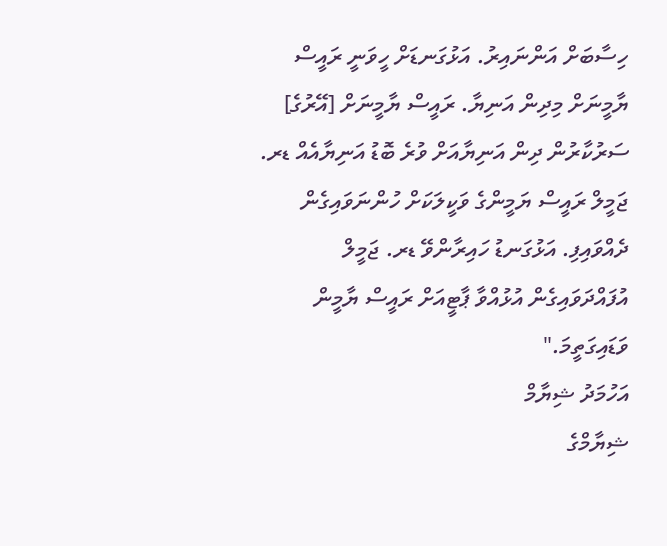ހިސާބަށް އަންނައިރު. އަޅުގަނޑަށް ހީވަނީ ރައީސް ޔާމީނަށް މިދިން އަނިޔާ. ރައީސް ޔާމީނަށް [އޭރުގެ] ސަރުކާރުން ދިން އަނިޔާއަށް ވުރެ ބޮޑު އަނިޔާއެއް ޑރ. ޖަމީލް ރައީސް ޔަމީންގެ ވަކީލަކަށް ހުންނަވައިގެން ދެއްވައިފި. އަޅުގަނޑު ހައިރާންވޭ ޑރ. ޖަމީލް އުފައްދަވައިގެން އުޅުއްވާ ޕާޓީއަށް ރައީސް ޔާމީން ވަޑައިގަތީމަ."
އަހުމަދު ޝިޔާމް
ޝިޔާމްގެ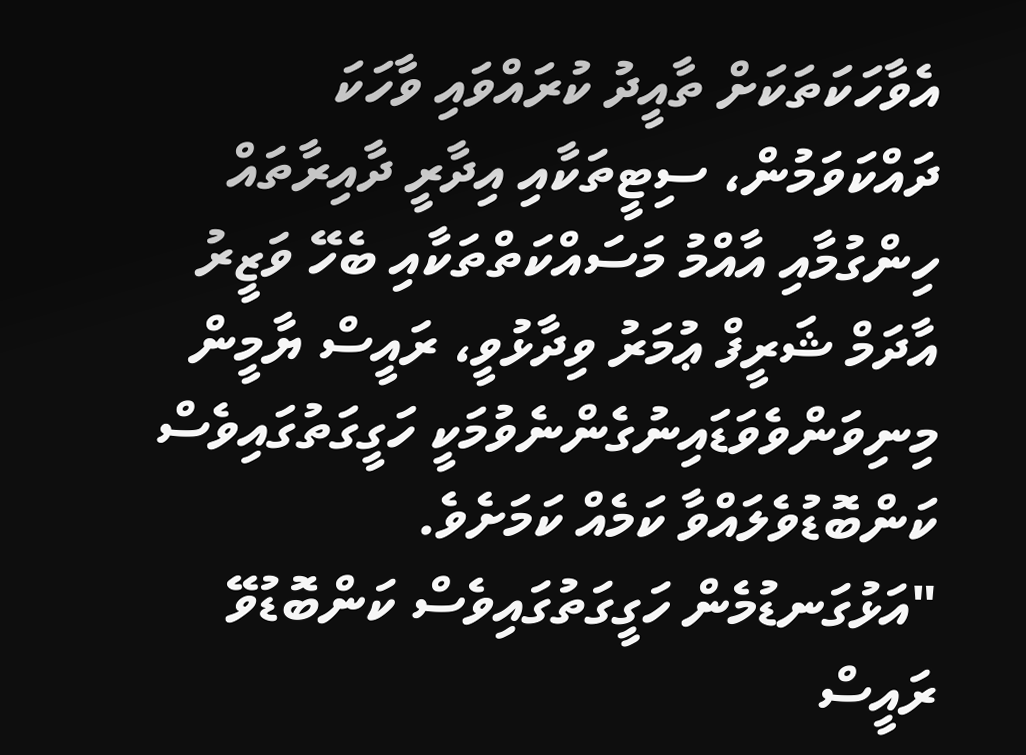އެވާހަކަތަކަށް ތާއީދު ކުރައްވައި ވާހަކަ ދައްކަވަމުން، ސިޓީތަކާއި އިދާރީ ދާއިރާތައް ހިންގުމާއި އާއްމު މަސައްކަތްތަކާއި ބެހޭ ވަޒީރު އާދަމް ޝަރީފް ޢުމަރު ވިދާޅުވީ، ރައީސް ޔާމީން މިނިވަންވެވަޑައިނުގެންނެވުމަކީ ހަގީގަތުގައިވެސް ކަންބޮޑުވެލައްވާ ކަމެއް ކަމަށެވެ.
"އަޅުގަނޑުމެން ހަގީގަތުގައިވެސް ކަންބޮޑުވޭ ރައީސް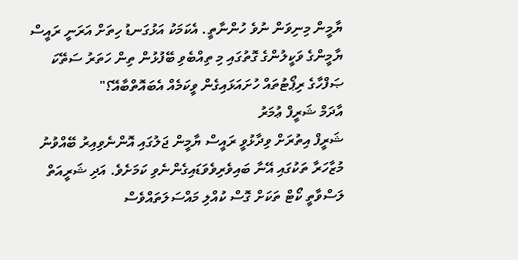ޔާމީން މިނިވަން ނުވެ ހުންނާތީ. އެކަމަކު އަޅުގަނޑު ހިތަށް އަރަނީ ރައީސް ޔާމީންގެ ވަކީލުންގެ ގޮތުގައި މި ތިއްބެވި ބޭފުޅުން ތިން ހަތަރު ސަތޭކަ ޞަފްހާގެ ރިޕޯޓުތައް ހުށައަޅައިގެން ވީކަމެއް އެބައޮތްބާއޭ؟"
އާދަމް ޝަރީފް ޢުމަރު
ޝަރީފް އިތުރަށް ވިދާޅުވީ ރައީސް ޔާމީން ޖަލުގައި އޮންނެވިއިރު ބޭއްވުނު މުޒާހަރާ ތަކުގައި އޭނާ ބައިވެރިވެވަޑައިގެންނެވި ކަމަށެވެ. އަދި ޝަރީއަތް ލަސްވާތީ ކޯޓް ތަކަށް ގޮސް ކުއްލި މައްސަލަތައްވެސް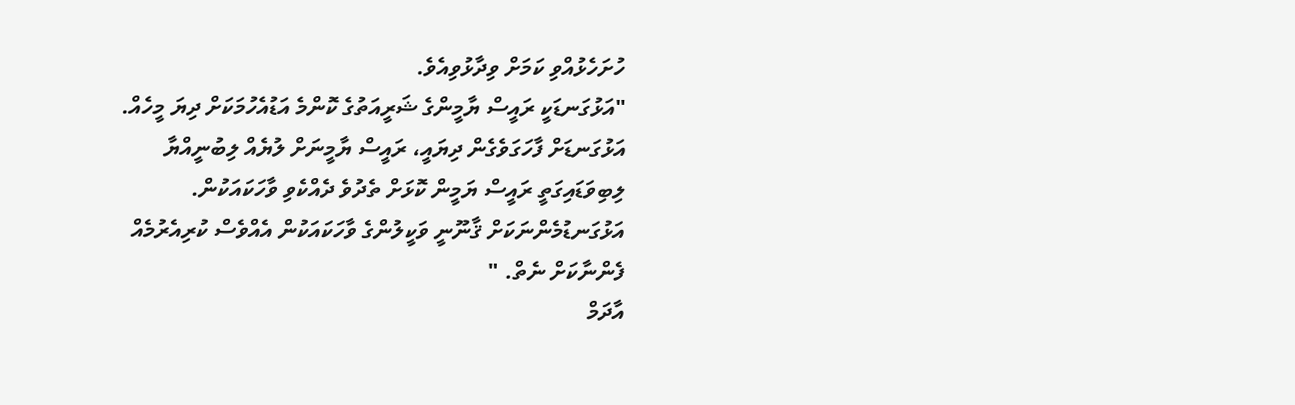ހުށަހެޅުއްވި ކަމަށް ވިދާޅުވިއެވެ.
"އަޅުގަނޑަކީ ރައީސް ޔާމީންގެ ޝަރީއަތުގެ ކޮންމެ އަޑުއެހުމަކަށް ދިޔަ މީހެއް. އަޅުގަނޑަށް ފާހަގަވެގެން ދިޔައީ، ރައީސް ޔާމީނަށް ލުޔެއް ލިބުނީއްޔާ ލިބިވަޑައިގަތީ ރައީސް ޔަމީން ކޮޅަށް ތެދުވެ ދެއްކެވި ވާހަކައަކުން. އަޅުގަނޑުމެންނަކަށް ޤާނޫނީ ވަކީލުންގެ ވާހަކައަކުން އެއްވެސް ކުރިއެރުމެއް ފެންނާކަށް ނެތް. "
އާދަމް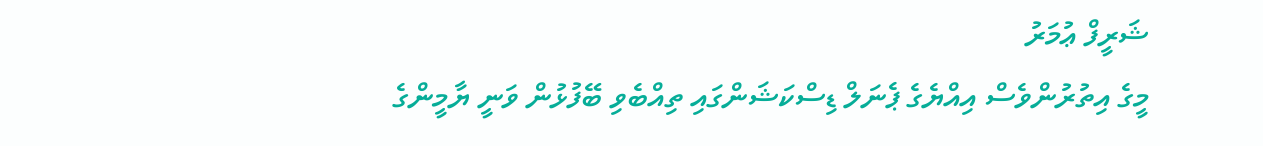ޝަރީފް ޢުމަރު
މީގެ އިތުރުންވެސް އިއްޔެގެ ޕެނަލް ޑިސްކަޝަންގައި ތިއްބެވި ބޭފުޅުން ވަނީ ޔާމީންގެ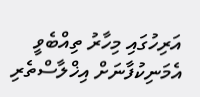އަރިހުގައި މިހާރު ތިއްބެވީ އެމަނިކުފާނަށް އިޚްލާސްތެރި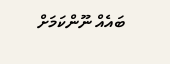ބައެއް ނޫންކަމަށް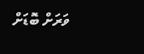ވަރަށް ބޮޑަށް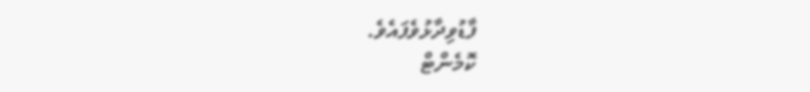ފާޑުވިދާޅުވެފައެވެ.
ކޮމެންޓް